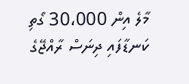މާލެ އިން 30،000 ގޯތި ކަނޑާފައި ދިނަސް ރާއްޖޭގެ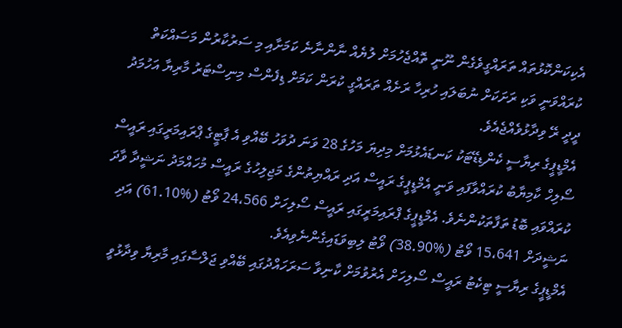އެކިކަންކޮޅުތައް ތަރައްގީވެގެން ނޫނީ ތޮއްޖެހުމަށް ލުޔެއް ނާންނާނެ ކަމަށާއި މި ސަރުކާރުން މަސައްކަތް ކުރައްވަނީ ވަކި ރަށަކަށް ނުބަލައި ހުރިހާ ރަށެއް ތަރައްގީ ކުރަން ކަމަށް ޑިފެންސް މިނިސްޓަރު މާރިޔާ އަހުމަދު ދީދީ ރޭ ވިދާޅުވެއްޖެއެވެ.
އެމްޑީޕީގެ ރިޔާސީ ކެންޑިޑޭޓަކު ކަނޑައެޅުމަށް މިދިޔަ މަހުގެ 28 ވަނަ ދުވަހު ބޭއްވި އެ ޕާޓީގެ ޕްރައިމަރީގައި ރައީސް ސޯލިހް ކާމިޔާބު ކުރައްވާފައި ވަނީ އެމްޑީޕީގެ ރައީސް އަދި ރައްޔިތުންގެ މަޖިލިހުގެ ރައީސް މުހައްމަދު ނަޝީދާ ވާދަ ކުރައްވައި ބޮޑު ތަފާތަކުންނެވެ. އެމްޑީޕީގެ ޕްރައިމަރީގައި ރައީސް ސޯލިހަށް 24،566 ވޯޓު (%61.10) އަދި ނަޝީދަށް 15،641 ވޯޓު (%38.90) ވޯޓު ލިބިވަޑައިގެންނެވިއެވެ.
އެމްޑީޕީގެ ރިޔާސީ ޓިކެޓު ރައީސް ސޯލިހަށް އެރުވުމަށް ކާނިވާ ސަރަހައްދުގައި ބޭއްވި ޖަލްސާގައި މާރިޔާ ވިދާޅުވީ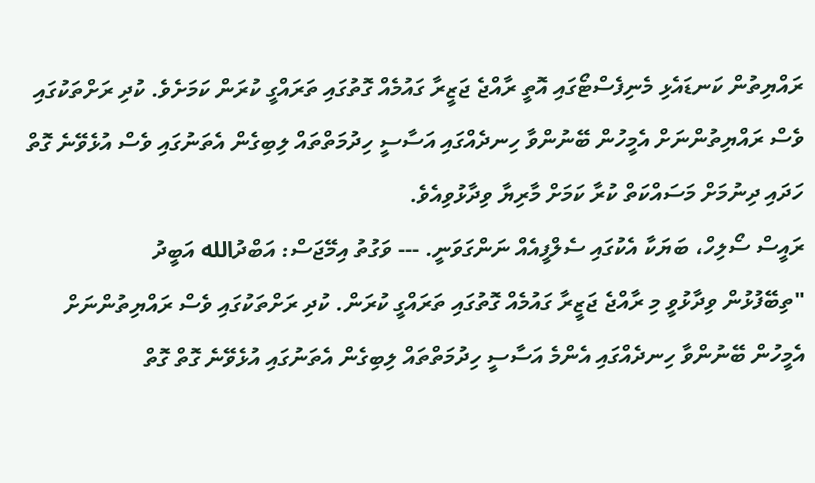ރައްޔިތުން ކަނޑައެޅި މެނިފެސްޓޯގައި އޮތީ ރާއްޖެ ޖަޒީރާ ގައުމެއް ގޮތުގައި ތަރައްގީ ކުރަން ކަމަށެވެ. ކުދި ރަށްތަކުގައި ވެސް ރައްޔިތުންނަށް އެމީހުން ބޭނުންވާ ހިނދެއްގައި އަސާސީ ހިދުމަތްތައް ލިބިގެން އެތަނުގައި ވެސް އުޅެވޭނެ ގޮތް ހަދައި ދިނުމަށް މަސައްކަތް ކުރާ ކަމަށް މާރިޔާ ވިދާޅުވިއެވެ.
ރައީސް ސޯލިހް، ބަޔަކާ އެކުގައި ސެލްފީއެއް ނަންގަވަނީ. --- ވަގުތު އިމޭޖަސް: އަބްދުالله އަބީދު
"ތިބޭފުޅުން ވިދާޅުވީ މި ރާއްޖެ ޖަޒީރާ ގައުމެއް ގޮތުގައި ތަރައްގީ ކުރަން. ކުދި ރަށްތަކުގައި ވެސް ރައްޔިތުންނަށް އެމީހުން ބޭނުންވާ ހިނދެއްގައި އެންމެ އަސާސީ ހިދުމަތްތައް ލިބިގެން އެތަނުގައި އުޅެވޭނެ ގޮތް ގޮތް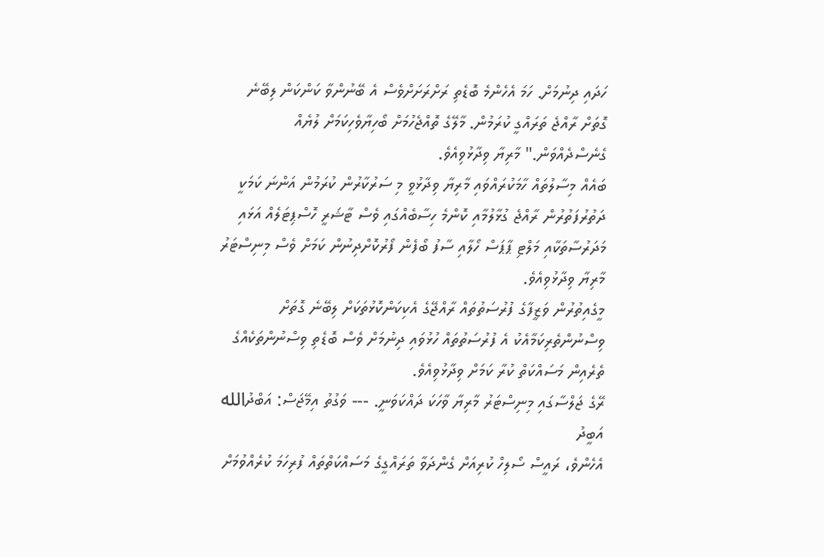ހަދައި ދިނުމަށް. ހަމަ އެހެންމެ ބޮޑެތި ރަށްރަށަށްވެސް އެ ބޭނުންވާ ކަންކަން ލިބޭނެ ގޮތަށް ރާއްޖެ ތަރައްގީ ކުރަމުން. މާލޭގެ ތޮއްޖެހުމަށް ބޯހިޔާވެހިކަމަށް ލުޔެއް ގެނެސްދެއްވަން." މާރިޔާ ވިދާޅުވިއެވެ.
ބައެއް މިސާލުތައް ހާމަކުރައްވައި މާރިޔާ ވިދާޅުވީ މި ސަރުކާރުން ކުރަމުން އަންނަ ކަމަކީ ދަތުރުފަތުރުން ރާއްޖެ ގުޅާލުމާއި ކޮންމެ ހިސާބެއްގައި ވެސް ޓާޝަރީ ހޮސްޕިޓަލެއް އަޅައި މަދަރުސާތަކާއި މަލްޓި ޕާޕަސް ހޯލާއި ސާފު ބޯފެން ފޯރުކޮށްދިނުން ކަމަށް ވެސް މިނިސްޓަރު މާރިޔާ ވިދާޅުވިއެވެ.
މީގެއިތުރުން ވަޒީފާގެ ފުރުސަތުތައް ރާއްޖޭގެ އެކިކަންކޮޅުތަކަށް ލިބޭނެ ގޮތަށް ވިސްނުންތެރިކަމާއެކު އެ ފުރުސަތުތައް ހުޅުވައި ދިނުމަށް ވެސް ބޮޑެތި ވިސްނުންތަކެއްގެ ތެރެއިން މަސައްކަތް ކުރާ ކަމަށް ވިދާޅުވިއެވެ.
ރޭގެ ޖަލްސާގައި މިނިސްޓަރު މާރިޔާ ވާހަކަ ދައްކަވަނީ. --- ވަގުތު އިމޭޖަސް: އަބްދުالله އަބީދު
އެހެންވެ، ރައީސް ސޯލިހް ކުރިއަށް ގެންދަވާ ތަރައްގީގެ މަސައްކަތްތައް ފުރިހަމަ ކުރެއްވުމަށް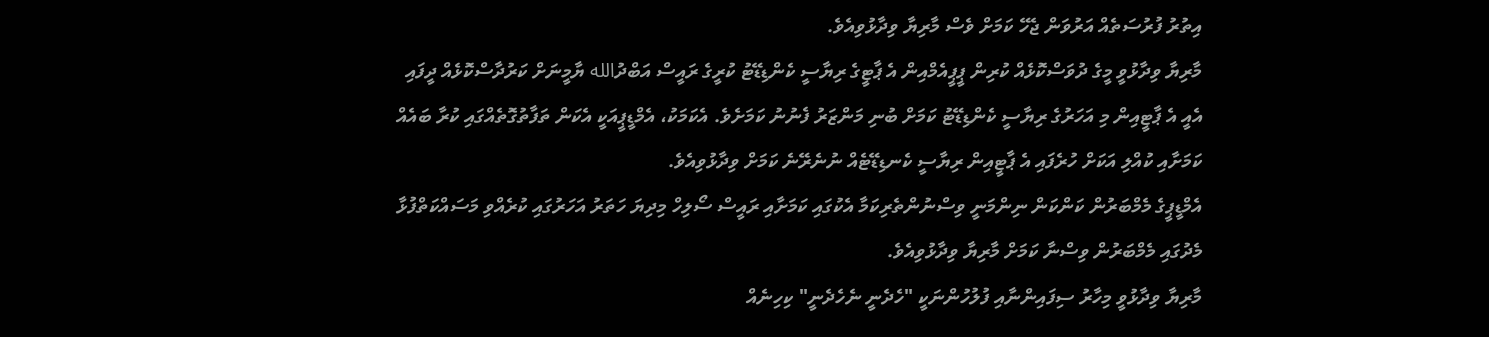އިތުރު ފުރުސަތެއް އަރުވަން ޖެހޭ ކަމަށް ވެސް މާރިޔާ ވިދާޅުވިއެވެ.
މާރިޔާ ވިދާޅުވީ މީގެ ދުވަސްކޮޅެއް ކުރިން ޕީޕީއެމްއިން އެ ޕާޓީގެ ރިޔާސީ ކެންޑިޑޭޓު ކުރީގެ ރައީސް އަބްދުالله ޔާމީނަށް ކަރުދާސްކޮޅެއް ދީފައި އެއީ އެ ޕާޓީއިން މި އަހަރުގެ ރިޔާސީ ކެންޑިޑޭޓު ކަމަށް ބުނި މަންޒަރު ފެނުނު ކަމަށެވެ. އެކަމަކު، އެމްޑީޕީއަކީ އެކަން ތަފާތުގޮތެއްގައި ކުރާ ބައެއް ކަމަށާއި ކުއްލި އަކަށް ހުރެފައި އެ ޕާޓީއިން ރިޔާސީ ކެނޑިޑޭޓެއް ނުނެރޭނެ ކަމަށް ވިދާޅުވިއެވެ.
އެމްޑީޕީގެ މެމްބަރުން ކަންކަން ނިންމަނީ ވިސްނުންތެރިކަމާ އެކުގައި ކަމަށާއި ރައީސް ސޯލިހް މިދިޔަ ހަތަރު އަހަރުގައި ކުރެއްވި މަސައްކަތްފުޅާ މެދުގައި މެމްބަރުން ވިސްނާ ކަމަށް މާރިޔާ ވިދާޅުވިއެވެ.
މާރިޔާ ވިދާޅުވީ މިހާރު ސިފައިންނާއި ފުލުހުންނަކީ "ހެދެނީ ނެހެދެނީ" ކިހިނެއް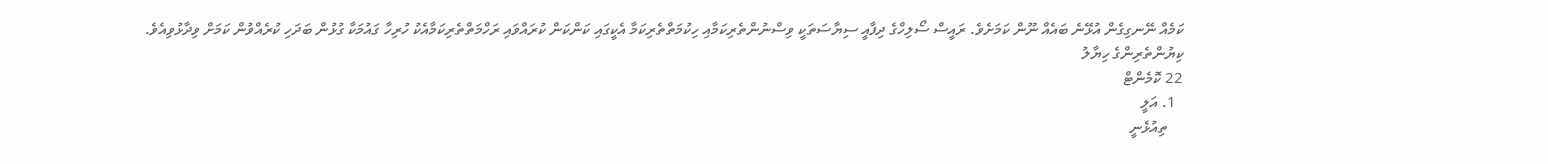ކަމެއް ނޭނގިގެން އުޅޭނެ ބައެއް ނޫން ކަމަށެވެ. ރައީސް ސޯލިހްގެ ދިފާއީ ސިޔާސަތަކީ ވިސްނުންތެރިކަމާއި ހިކުމަތްތެރިކަމާ އެކީގައި ކަންކަން ކުރައްވައި ރަހްމަތްތެރިކަމާއެކު ހުރިހާ ގައުމަކާ ގުޅުން ބަދަހި ކުރެއްވުން ކަމަށް ވިދާޅުވިއެވެ.
ކިޔުންތެރިންގެ ހިޔާލު
22 ކޮމެންޓް
  1. އަލީ
    ތިއުޅެނީ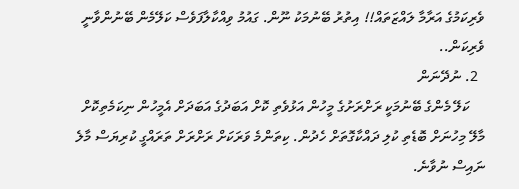ވެރިކަމުގެ އަރާމާ ލައްޒަތައް!! އިތުރު ބޭނުމަކު ނޫން. ގައުމު ވިއްކާލާފަވެސް ކަލޭމެން ބޭނުންވާނީ ވެރިކަން..
  2. ނުދޭނަން
    ކަލޭ މެންގެ ބޭނުމަކީ ރަށްރަށުގެ މީހުން އަޅުވެތި ކޮށް އަބަދުގެ އަބަދަށް އެމީހުން ނިކަމެތިކޮށް މާލޭ މިހުނަށް ބޮޑެތި ކުލި ދައްކާގޮތަށް ހެދުން. ކިތަންމެ ވަރަކަށް ރަށްރަށް ތަރައްގީ ކުރިޔަސް މާލެ ނައިސް ނުވާނެ.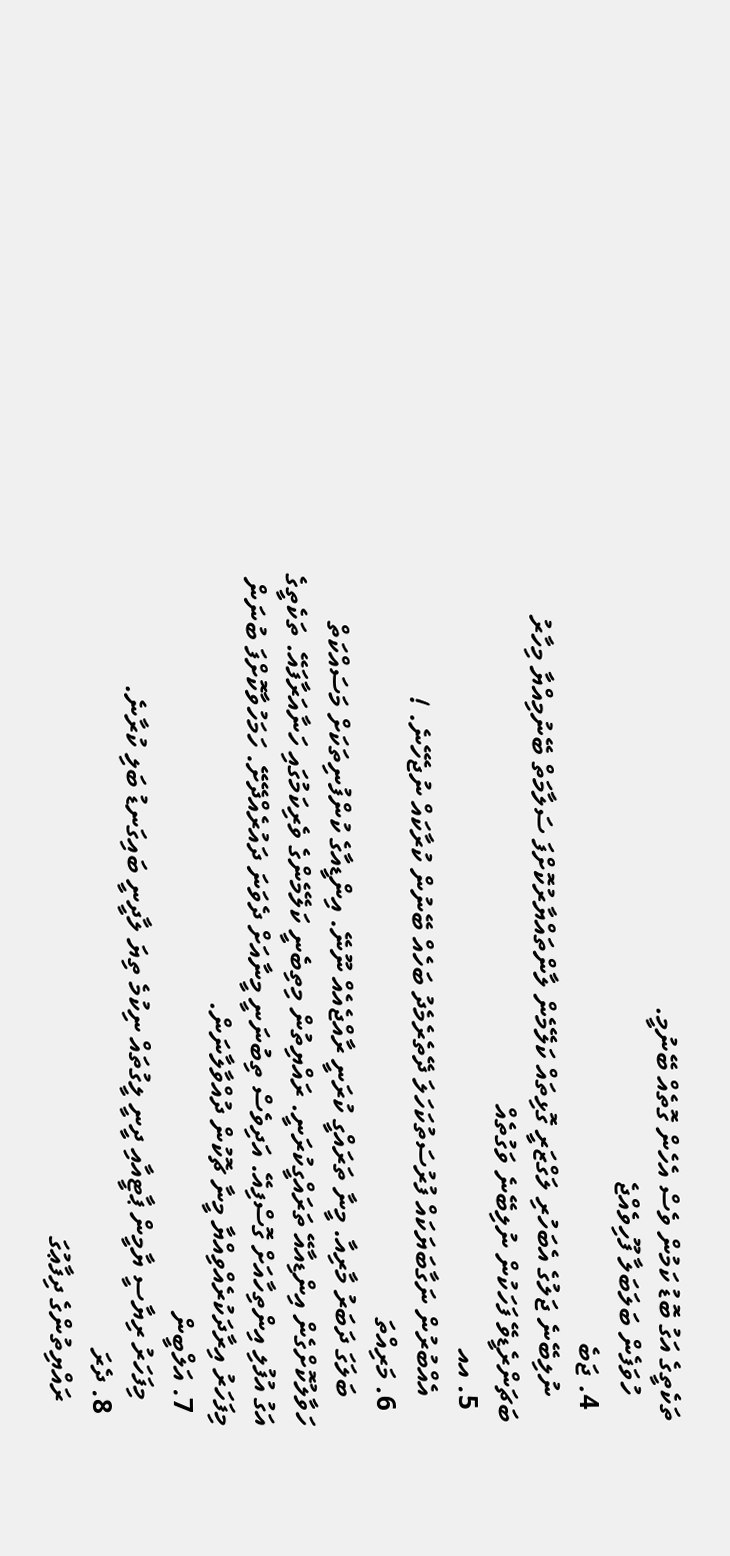ތަކެތީގެ އަގު ބޮޑު ކަމުން ވެސް އެހެން ގޮތެއް ބޭނުމީ.
    ހުވަފެން ބަލަބަލާ ފޫހިވެއްޖެ
  4. ޖަބެ
    ނުލިބޭނެ ޖަލުގެ އެބަހުރި ލަގްޒަރީ ގޮޅިތައް ކަލޭމެން ލާންތައްޔާރުކޮށްފަ ސަލާމަތް ބޭނުމިއްޔާ މިހާރު ބަޗަންރެޑީވޭ ފަހަކުން ނުލިބޭނެ ވަގުތެއް
  5. އއ
    އެއްބުރުން ނަގާބަޔަކައް ފުރުސަތުކަހަލަ ދޭތެރެމެދު ބަހެއް ބޭނުން ކުރާކައް ނުޖެހޭނެ. !
  6. މަރިއްތަ
    ބަލަގަ ދަބަރު މާރިއާ. މީނާ ތަރައްގީ ކުރަނީ ރާއްޖެއެއް ނޫނޭ. އިންޑީއާގެ ކުންފުނިތަކަށް މަސައްކަތް ހަވާލުކޮށްގެން އިންޑިއާއޭ ތަރައްގީކުރަނީ. ރައްޔިތުން މިތިބެނީ ކަލޭމެންގެ ވެރިކަމުގައި ހަނާއަރާފައޭ. ތަކެތީގެ އަގު އުފުލި އިންތިހާއަށް ގޮސްފިއޭ. އަދިވެސް ތިބުނަނީ މީނާއަށް ދެވަނަ ދައުރެއްދޭށޭ. ހަމަހުވާކޮށްފަ ބުނަން މިފަހަރު އިރާދަކުރެއްވިއްޔާ މީނާ ޗޮކުން ދުއްވާލާނަން.
  7. އަލްބީން
    މިފަހަރު ރިޔާސީ ޔާމީން ޕާޓީއާއި ދީނީ ލީގުތައް ނިކުމެ ތިޔަ ލާދީނީ ބައިގަނޑު ބަލި ކުރާނެ.
  8. ދެރަ
    ރައްޔިތުންގެ ދިފާޢުގަ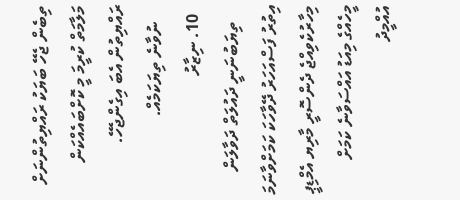ތިބެން ޖެހޭ ބަޔަކު ރައްޔިތުންނަށް މަލާމަތް ކުރީމަ މީ ކޮށްބައެއްކަން ރައްޔިތުން އެބަ އިގެންޖެހޭ.
    ނުވާނެ ތިޔަކަމެއް.
  10. ނިޒާރު
    ތިޔަބުނަނީ ދައުލަތް ދަވާލަން އިތުރު ފަސްއަހަރު ދޭވާހަކަ ކަމަށްވާނަމަ މިހާރުކެވިއްޖެ ދެންސޮރީ މާރިޔ އެމްޑިޕީ މީހެއްގެ މިއަޑު އައްސަވާނެ ކަމަށް އުއްމީދު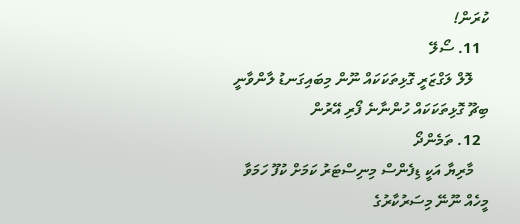ކުރަން!
  11. ސޯލޭ
    ލޮލް ލަގްޒަރީ ގޮޅިތަކަކައް ނޫން މިބައިގަނޑު ލާންވާނީ ބިޗޫ ގޮޅިތަކަކައް ހުންނާނެ ފޯރި އޭރުން
  12. ތަމެންދޯ
    މާރިޔާ އަކީ ޑިފެންސް މިނިސްޓަރު ކަމަށް ކުފޫ ހަމަވާ މީހެއް ނޫނޭ މިސަރުކާރުގެ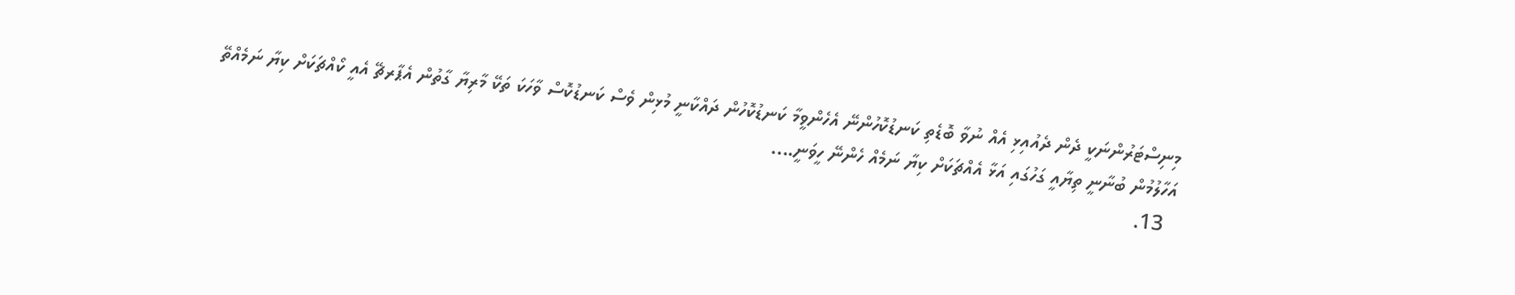މިނިސްޓަރުންނަކީ ދެން ދެއުއިޅި އެއް ނުވާ ބޮޑެތި ކަނޑުކޮހުންނޭ އެހެންވީމާ ކަނޑުކޮހުން ދައްކާނީ މުޅިން ވެސް ކަނޑުކޮސް ވާހަކަ ތަކޭ މާރިޔާ ގާތުން އެޕާރޗޭ އެއީ ކޯއްޗަކަށް ކިޔާ ނަމެއްތޭ އަހާލުމުން ބުނާނީ ތިޔާއީ ގަހުގައި އަޅާ އެއްޗަކަށް ކިޔާ ނަމެއް ހެންނޭ ހީވަނީ....
  13.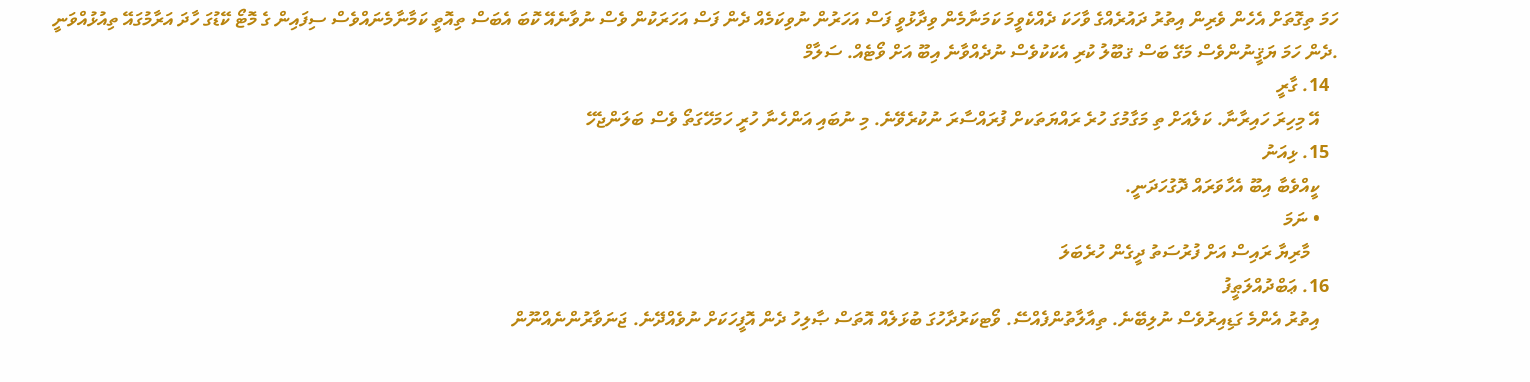ހަމަ ތިގޮތަށް އެހެން ވެރިން އިތުރު ދައުރެއްގެ ވާހަކަ ދެއްކެވީމަ ކަމަނާމެން ވިދާޅުވީ ފަސް އަހަރުން ނުވިކަމެއް ދެން ފަސް އަހަރަކުން ވެސް ނުވާނެއޭ ކޮބަ އެބަސް ތިއޮތީ ކަމާނާމެނައްވެސް ސިފައިން ގެ މޮޓޯ ކޭޑުގަ ހާދަ އަރާމުގައޭ ތިއުޅުއްވަނީ .ދެން ހަމަ ޔަޤީނުންވެސް މަގޭ ބަސް ޤބޫލު ކުރި އެކަކުވެސް ނުދެއްވާނެ އިބޫ އަށް ވޯޓެއް. ސަލާމް
  14. ގާރީ
    އޭ މިހިރަ ހައިރާނާ. ކަލެއަށް ތި މަގާމުގަ ހުރެ ރައްޔަތަކށް ފުރައްސާރަ ނުކުރެވޭނެ. މި ނުބައި އަންހެނާ ހުރީ ހަމަހޭގަތޯ ވެސް ބަލަންޖެހޭ
  15. ޅިއަނު
    ކީއްވެބާ އިބޫ އެހާވަރައް ދޮގުހަދަނީ.
    • ނަމަ
      މާރިޔާ ރައިސް އަށް ފުރުސަތު ދީގެން ހުރެބަލަ
  16. ޢަބްދުއްލަޠީފު
    އިތުރު އެންމެ ގަޑިއިރުވެސް ނުލިބޭނެ. ތިއާލާތުންފެއްސޭ. ވޯޓކަރުދާހުގަ ބުޅަލެއް އޮތަސް ޞާލިހު ދެން އޮފީހަކަށް ނުވެއްދޭނެ. ޖަނަވާރުންނެއްނޫން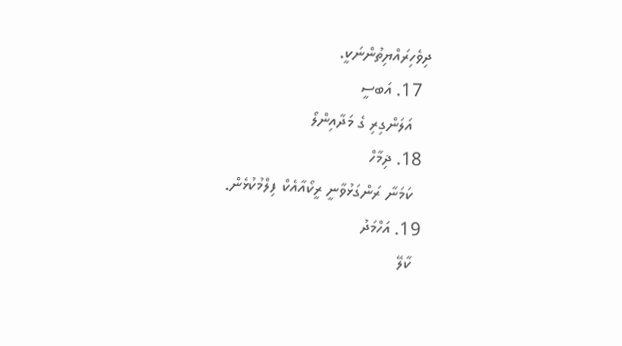ދިވެހިރައްޔިތުންނަކީ.
  17. އަބސީ
    އަލަންގިރި ގެ މަދާއިންލޯ
  18. ޛިމާހް
    ކަމަނާ ރަންގަޅުވާނީ ރީކޯއާއެކް ފިލްމުކުޅެން.
  19. އަހްމަދު
    ކާލޭ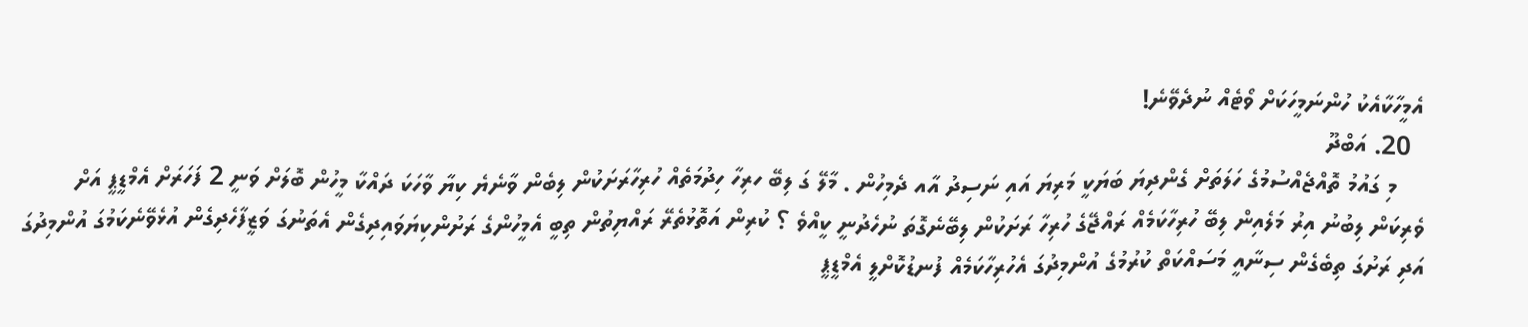އެމީހާކާއެކު ހުންނަމީހަކަށް ވޯޓެއް ނުދެވޭނެ!
  20. އަބްދޫ
    މި ގައުމު ތޮއްޖެއްސުމުގެ ހަލަތަށް ގެންދިޔަ ބަޔަކީ މަރިޔަ އައި ނަސިދު އާއ ދެމިހުން . މާލޭ ގަ ލިބޭ ހރިހާ ހިދުމަތެއް ހުރިހާރަށަކުން ލިބެން ވާނެޔެ ކިޔާ ވާހަކަ ދައްކާ މީހުން ބޮލަށް ވަނީ 2 ފަހަރަށް އެމްޑީޕީ އަށް ވެރިކަން ލިބުނު އިރު މަލެއިން ލިބޭ ހުރިހާކަމެއް ރައްޖޭގެ ހުރިހާ ރަށަކުން ލިބޭނެގޮތަ ނުހެދުނީ ކީއްވެ ؟ ކުރިން އަތޮޅުތެރޭ ރައްޔިތުން ތިބީ އެމީހުންގެ ރަށުންކިޔަވައިދިގެން އެތަނުގަ ވަޒީފާހެދިގެން އުޅެވޭނެކަމުގަ އުންމިދުގަ އަދި ރަށުގަ ތިބެގެން ސިނާއީ މަސައްކަތް ކުރުމުގެ އުންމިދުގަ އެހުރިހާކަމެއް ފުނޑުކޮށްލީ އެމްޑީޕީ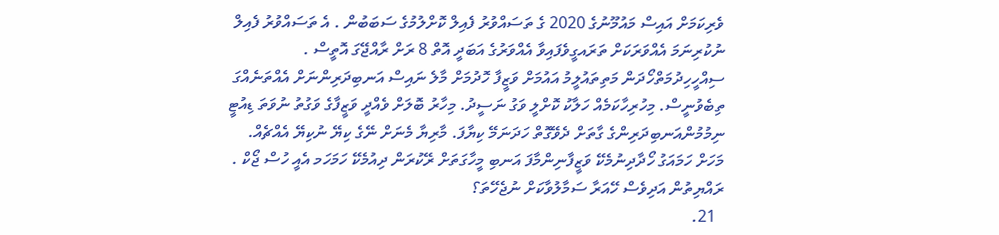ވެރިކަމަށް އައިސް މައުމޫނުގެ 2020 ގެ ތަސައްވުރު ފެއިލް ކޮށްލުމުގެ ސަބަބުން . އެ ތަސައްވުރު ފެއިލް ނުކުރިނަމަ އެއްވަރަކަށް ތަރައގީވެފައިވާ އެއްވަރުގެ އަބަދީ އޮތް 8 ރަށް ރާއްޖޭގަ އޮތީސް . ސިއްހީހިދުމަތްހޯދަން މަތިތައުލީމު އައުމަށް ވަޒީފާ ހޮދުމަށް މާލެ ނައިސް އަނބިދަރިންނަށް އެއްތަނެއްގަ ތިބެވުނީސް. މިހުރިހާކަމެއް ހަލާކު ކޮށްލީ ވަގު ނަސީދު. މިހާރު ބޮލަށް ވެއްދީ ވަޒީފާގެ ވަގުތު ނުވަތަ ޑިއުޓީ ނިމުމުންއަނބިދަރިންގެ ގާތަށް ދެވޭގޮތް ހަދަނަމޭ ކިޔާފަ. މާރިޔާ މެނަށް ނޭގެ ކިޔޭ ނުކިޔޭ އެއްޗެއް. މަހަށް ހަމައަގު ހޯދާދިނުމެކޭ ވަޒީފާނިންމާފަ އަނބި މީހާގަތަށް ރޭކުރަން ދިއުމެކޭ ހަމަހަމ އެއީ ހުސް ޖޯކް . ރައްޔިތުން އަދިވެސް ހޭއަރާ ސަމާލުވާކަށް ނުޖެހޭތަ؟
  21.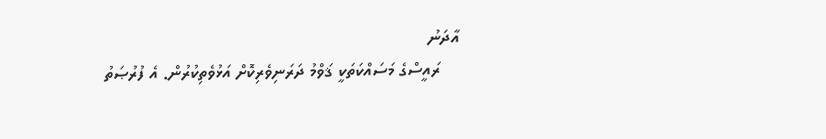އާދަނު
    ރައީސްގެ މަސައްކަތަކީ ޤަވްމު ދަރަނިވެރިކޮށް އަޅުވެތިކުރުން. އެ ފުރުޞަތު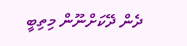ދެން ދޭކަށްނޫން މިތިބީ